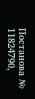Постанова № 11824790,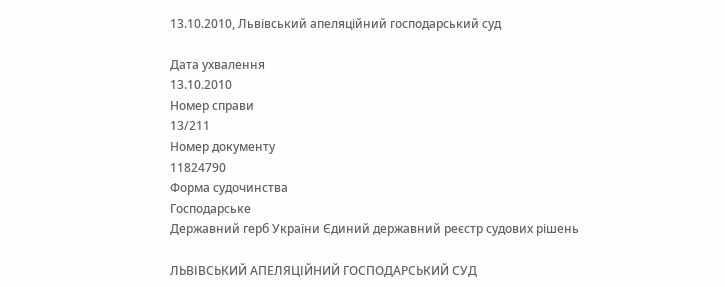13.10.2010, Львівський апеляційний господарський суд

Дата ухвалення
13.10.2010
Номер справи
13/211
Номер документу
11824790
Форма судочинства
Господарське
Державний герб України Єдиний державний реєстр судових рішень

ЛЬВІВСЬКИЙ АПЕЛЯЦІЙНИЙ ГОСПОДАРСЬКИЙ СУД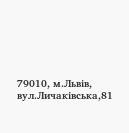79010, м.Львів, вул.Личаківська,81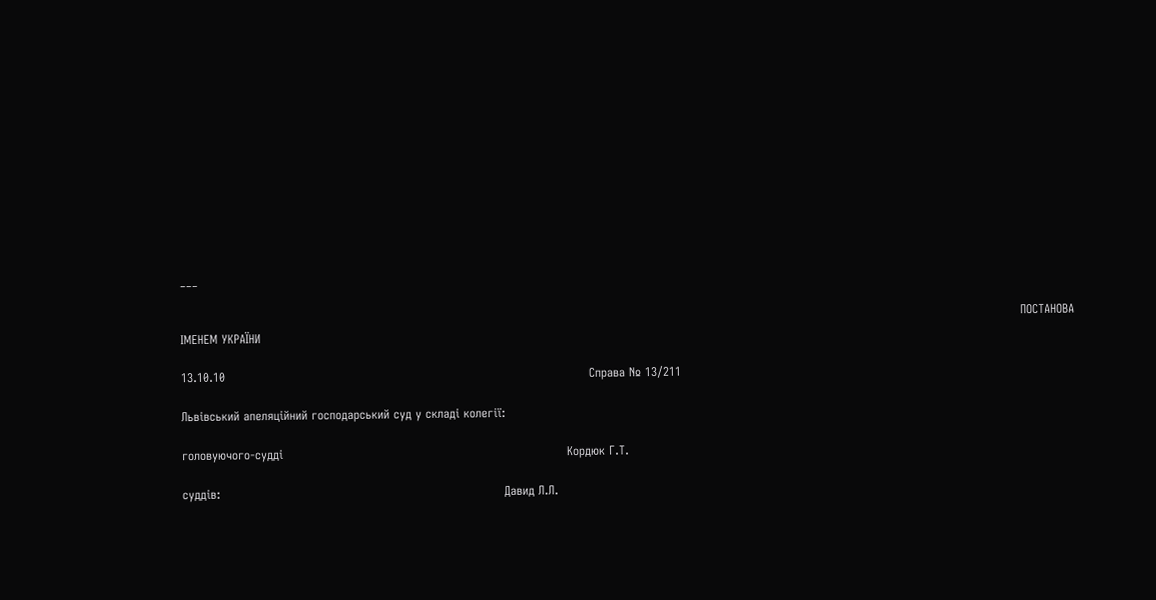___

                                                                                                                                                                                                                  ПОСТАНОВА                                                                                                                        ІМЕНЕМ УКРАЇНИ

13.10.10                                                                                           Справа № 13/211

Львівський апеляційний господарський суд у складі колегії:

головуючого-судді                                                                       Кордюк Г.Т.

суддів:                                                                       Давид Л.Л.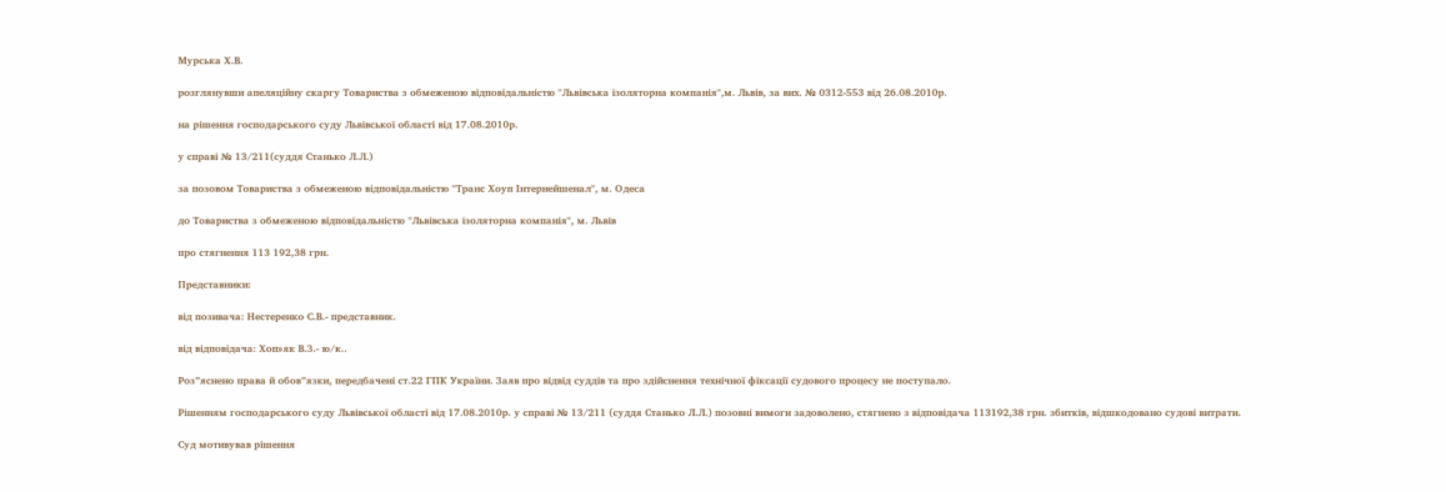Мурська Х.В.

розглянувши апеляційну скаргу Товариства з обмеженою відповідальністю "Львівська ізоляторна компанія",м. Львів, за вих. № 0312-553 від 26.08.2010р.

на рішення господарського суду Львівської області від 17.08.2010р.

у справі № 13/211(суддя Станько Л.Л.)

за позовом Товариства з обмеженою відповідальністю "Транс Хоуп Інтернейшенал", м. Одеса

до Товариства з обмеженою відповідальністю "Львівська ізоляторна компанія", м. Львів

про стягнення 113 192,38 грн.

Представники:

від позивача: Нестеренко С.В.- представник.

від відповідача: Хоп»як В.З.- ю/к..

Роз”яснено права й обов”язки, передбачені ст.22 ГПК України. Заяв про відвід суддів та про здійснення технічної фіксації судового процесу не поступало.

Рішенням господарського суду Львівської області від 17.08.2010р. у справі № 13/211 (суддя Станько Л.Л.) позовні вимоги задоволено, стягнено з відповідача 113192,38 грн. збитків, відшкодовано судові витрати.

Суд мотивував рішення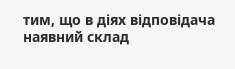тим, що в діях відповідача наявний склад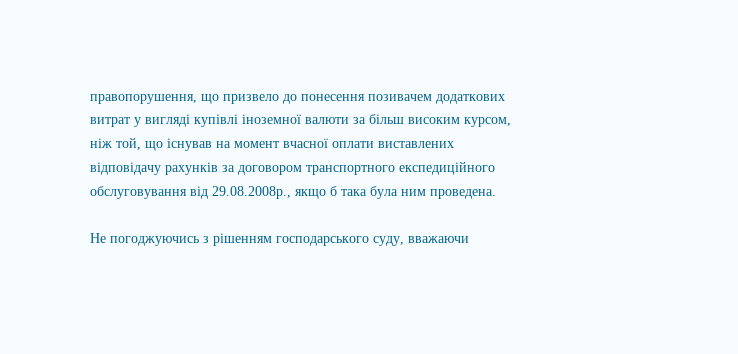правопорушення, що призвело до понесення позивачем додаткових витрат у вигляді купівлі іноземної валюти за більш високим курсом, ніж той, що існував на момент вчасної оплати виставлених відповідачу рахунків за договором транспортного експедиційного обслуговування від 29.08.2008р., якщо б така була ним проведена.

Не погоджуючись з рішенням господарського суду, вважаючи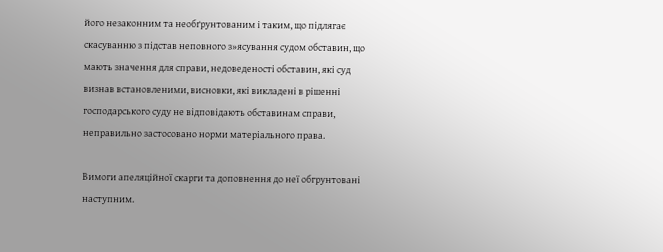його незаконним та необґрунтованим і таким, що підлягає скасуванню з підстав неповного з»ясування судом обставин, що мають значення для справи, недоведеності обставин, які суд визнав встановленими, висновки, які викладені в рішенні господарського суду не відповідають обставинам справи, неправильно застосовано норми матеріального права.

Вимоги апеляційної скарги та доповнення до неї обгрунтовані наступним.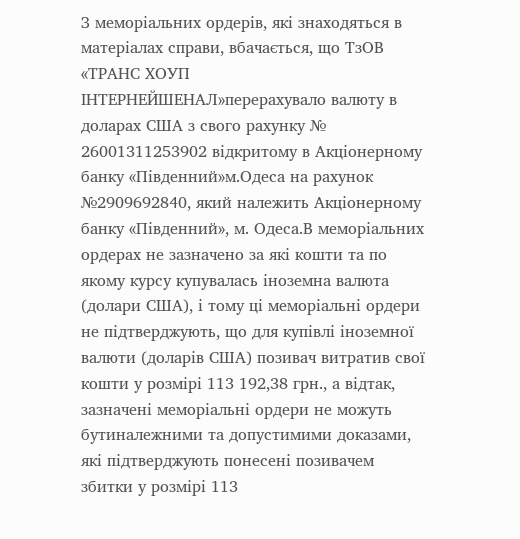З меморіальних ордерів, які знаходяться в матеріалах справи, вбачається, що ТзОВ «ТРАНС ХОУП ІНТЕРНЕЙШЕНАЛ»перерахувало валюту в доларах США з свого рахунку № 26001311253902 відкритому в Акціонерному банку «Південний»м.Одеса на рахунок №2909692840, який належить Акціонерному банку «Південний», м. Одеса.В меморіальних ордерах не зазначено за які кошти та по якому курсу купувалась іноземна валюта (долари США), і тому ці меморіальні ордери не підтверджують, що для купівлі іноземної валюти (доларів США) позивач витратив свої кошти у розмірі 113 192,38 грн., а відтак, зазначені меморіальні ордери не можуть бутиналежними та допустимими доказами, які підтверджують понесені позивачем збитки у розмірі 113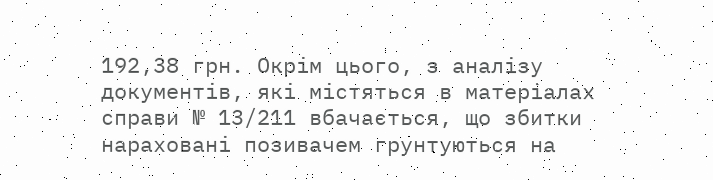192,38 грн. Окрім цього, з аналізу документів, які містяться в матеріалах справи № 13/211 вбачається, що збитки нараховані позивачем грунтуються на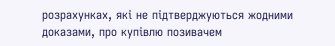розрахунках, які не підтверджуються жодними доказами, про купівлю позивачем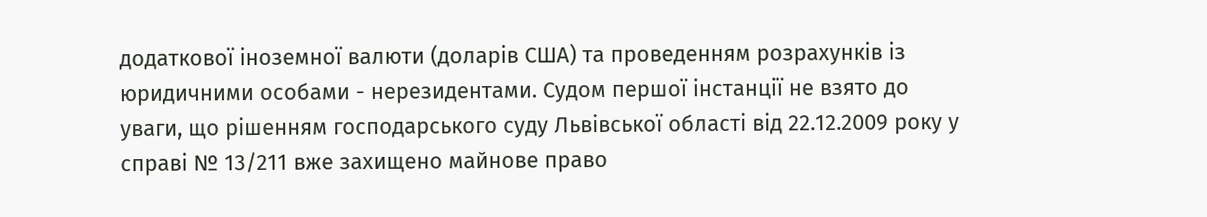додаткової іноземної валюти (доларів США) та проведенням розрахунків із юридичними особами - нерезидентами. Судом першої інстанції не взято до уваги, що рішенням господарського суду Львівської області від 22.12.2009 року у справі № 13/211 вже захищено майнове право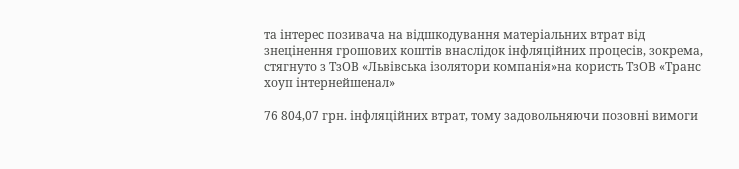та інтерес позивача на відшкодування матеріальних втрат від знецінення грошових коштів внаслідок інфляційних процесів, зокрема, стягнуто з ТзОВ «Львівська ізолятори компанія»на користь ТзОВ «Транс хоуп інтернейшенал»

76 804,07 грн. інфляційних втрат, тому задовольняючи позовні вимоги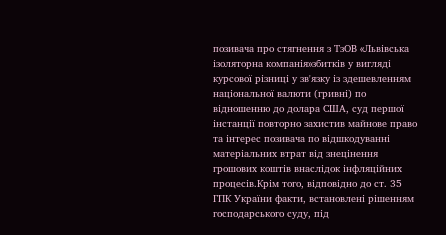позивача про стягнення з ТзОВ «Львівська ізоляторна компанія»збитків у вигляді курсової різниці у зв'язку із здешевленням національної валюти (гривні) по відношенню до долара США, суд першої інстанції повторно захистив майнове право та інтерес позивача по відшкодуванні матеріальних втрат від знецінення грошових коштів внаслідок інфляційних процесів.Крім того, відповідно до ст. 35 ГПК України факти, встановлені рішенням господарського суду, під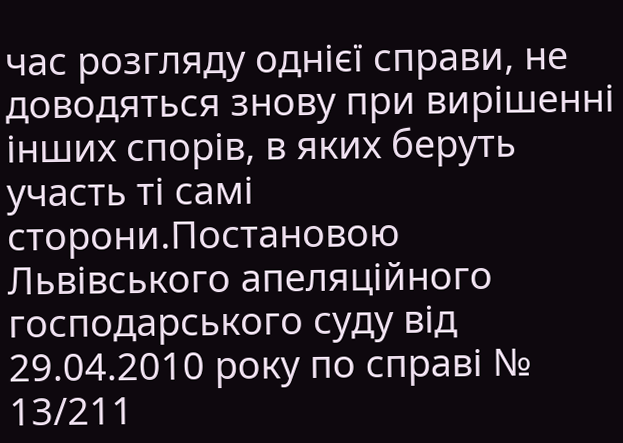час розгляду однієї справи, не доводяться знову при вирішенні інших спорів, в яких беруть участь ті самі сторони.Постановою Львівського апеляційного господарського суду від 29.04.2010 року по справі № 13/211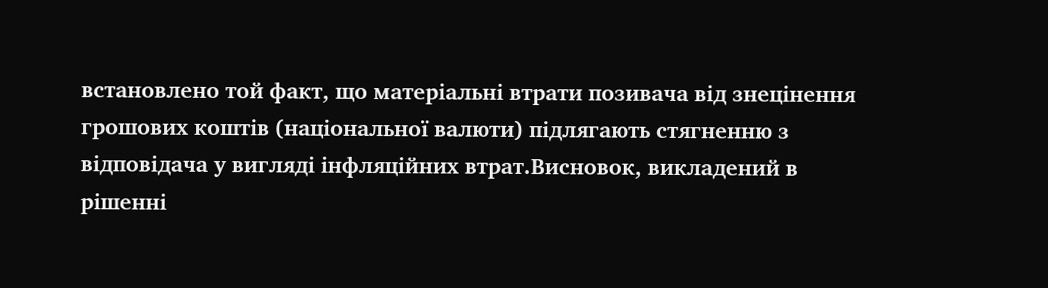встановлено той факт, що матеріальні втрати позивача від знецінення грошових коштів (національної валюти) підлягають стягненню з відповідача у вигляді інфляційних втрат.Висновок, викладений в рішенні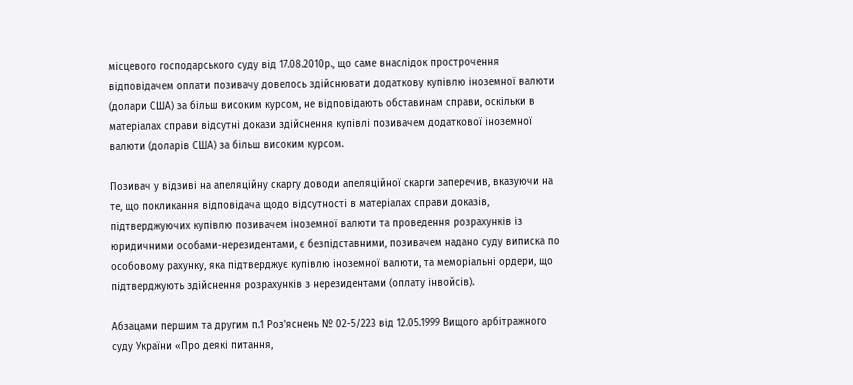місцевого господарського суду від 17.08.2010р., що саме внаслідок прострочення відповідачем оплати позивачу довелось здійснювати додаткову купівлю іноземної валюти (долари США) за більш високим курсом, не відповідають обставинам справи, оскільки в матеріалах справи відсутні докази здійснення купівлі позивачем додаткової іноземної валюти (доларів США) за більш високим курсом.

Позивач у відзиві на апеляційну скаргу доводи апеляційної скарги заперечив, вказуючи на те, що покликання відповідача щодо відсутності в матеріалах справи доказів, підтверджуючих купівлю позивачем іноземної валюти та проведення розрахунків із юридичними особами-нерезидентами, є безпідставними, позивачем надано суду виписка по особовому рахунку, яка підтверджує купівлю іноземної валюти, та меморіальні ордери, що підтверджують здійснення розрахунків з нерезидентами (оплату інвойсів).

Абзацами першим та другим п.1 Роз'яснень № 02-5/223 від 12.05.1999 Вищого арбітражного суду України «Про деякі питання,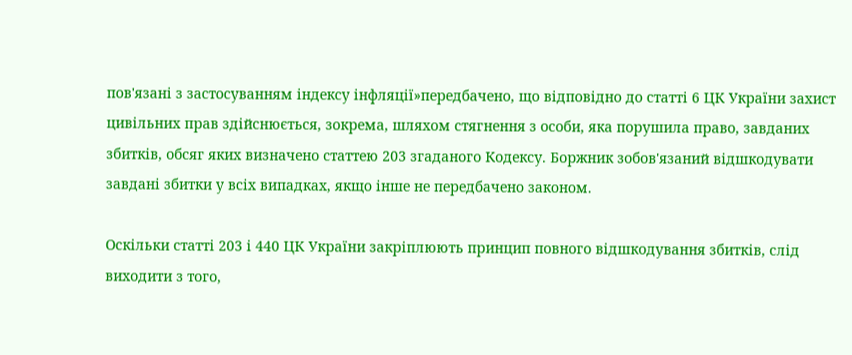пов'язані з застосуванням індексу інфляції»передбачено, що відповідно до статті 6 ЦК України захист цивільних прав здійснюється, зокрема, шляхом стягнення з особи, яка порушила право, завданих збитків, обсяг яких визначено статтею 203 згаданого Кодексу. Боржник зобов'язаний відшкодувати завдані збитки у всіх випадках, якщо інше не передбачено законом.

Оскільки статті 203 і 440 ЦК України закріплюють принцип повного відшкодування збитків, слід виходити з того,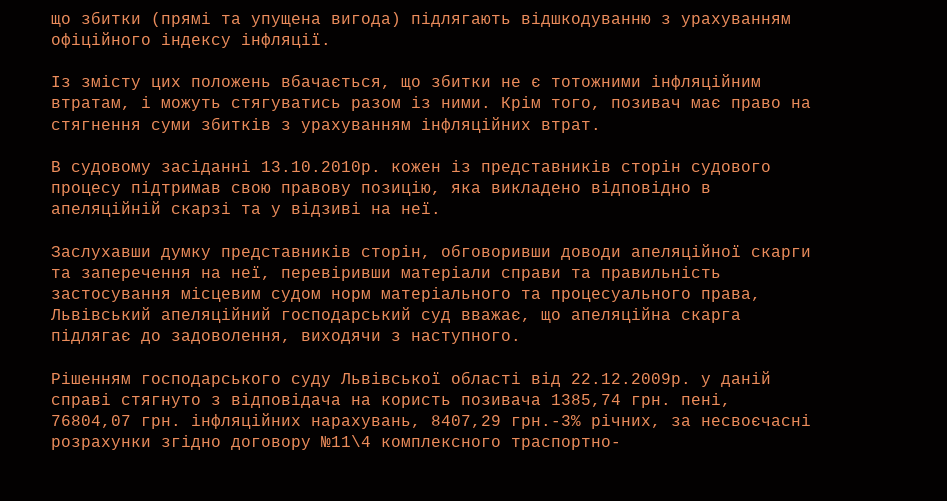що збитки (прямі та упущена вигода) підлягають відшкодуванню з урахуванням офіційного індексу інфляції.

Із змісту цих положень вбачається, що збитки не є тотожними інфляційним втратам, і можуть стягуватись разом із ними. Крім того, позивач має право на стягнення суми збитків з урахуванням інфляційних втрат.

В судовому засіданні 13.10.2010р. кожен із представників сторін судового процесу підтримав свою правову позицію, яка викладено відповідно в апеляційній скарзі та у відзиві на неї.

Заслухавши думку представників сторін, обговоривши доводи апеляційної скарги та заперечення на неї, перевіривши матеріали справи та правильність застосування місцевим судом норм матеріального та процесуального права, Львівський апеляційний господарський суд вважає, що апеляційна скарга підлягає до задоволення, виходячи з наступного.

Рішенням господарського суду Львівської області від 22.12.2009р. у даній справі стягнуто з відповідача на користь позивача 1385,74 грн. пені, 76804,07 грн. інфляційних нарахувань, 8407,29 грн.-3% річних, за несвоєчасні розрахунки згідно договору №11\4 комплексного траспортно-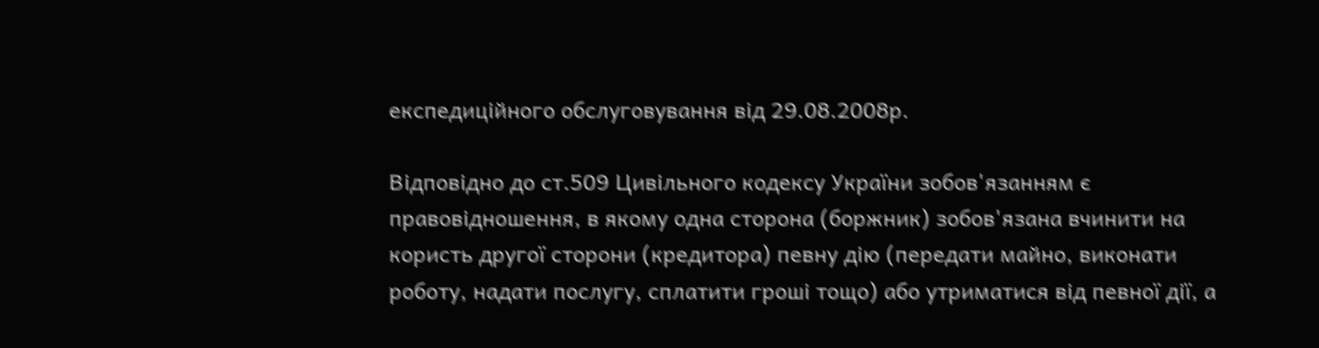експедиційного обслуговування від 29.08.2008р.

Відповідно до ст.509 Цивільного кодексу України зобов'язанням є правовідношення, в якому одна сторона (боржник) зобов'язана вчинити на користь другої сторони (кредитора) певну дію (передати майно, виконати роботу, надати послугу, сплатити гроші тощо) або утриматися від певної дії, а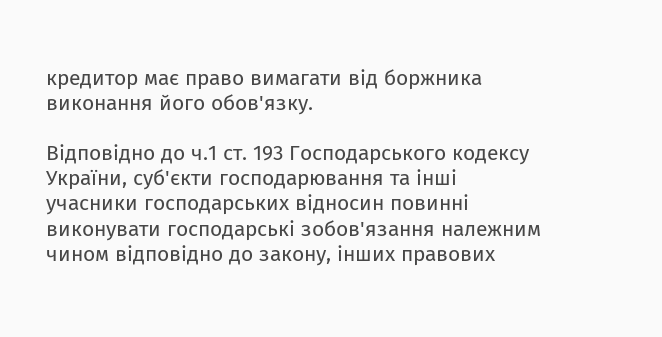кредитор має право вимагати від боржника виконання його обов'язку.

Відповідно до ч.1 ст. 193 Господарського кодексу України, суб'єкти господарювання та інші учасники господарських відносин повинні виконувати господарські зобов'язання належним чином відповідно до закону, інших правових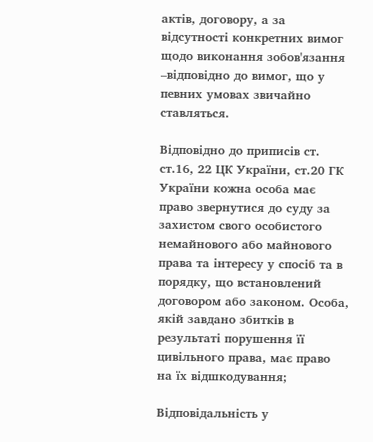актів, договору, а за відсутності конкретних вимог щодо виконання зобов'язання –відповідно до вимог, що у певних умовах звичайно ставляться.

Відповідно до приписів ст. ст.16, 22 ЦК України, ст.20 ГК України кожна особа має право звернутися до суду за захистом свого особистого немайнового або майнового права та інтересу у спосіб та в порядку, що встановлений договором або законом. Особа, якій завдано збитків в результаті порушення її цивільного права, має право на їх відшкодування;

Відповідальність у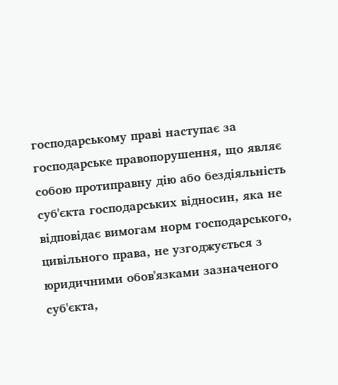господарському праві наступає за господарське правопорушення, що являє собою протиправну дію або бездіяльність суб'єкта господарських відносин, яка не відповідає вимогам норм господарського, цивільного права, не узгоджується з юридичними обов'язками зазначеного суб'єкта,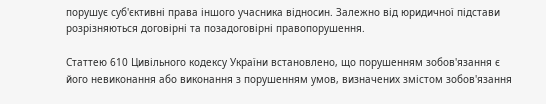порушує суб'єктивні права іншого учасника відносин. Залежно від юридичної підстави розрізняються договірні та позадоговірні правопорушення.

Статтею 610 Цивільного кодексу України встановлено, що порушенням зобов'язання є його невиконання або виконання з порушенням умов, визначених змістом зобов'язання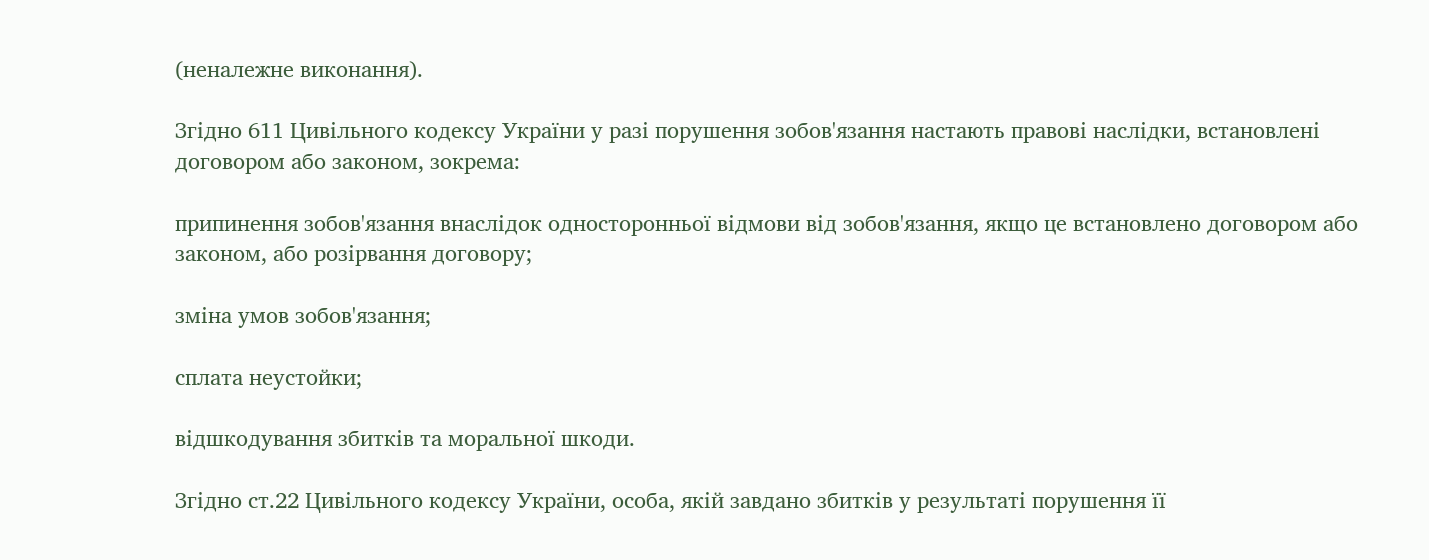(неналежне виконання).

Згідно 611 Цивільного кодексу України у разі порушення зобов'язання настають правові наслідки, встановлені договором або законом, зокрема:

припинення зобов'язання внаслідок односторонньої відмови від зобов'язання, якщо це встановлено договором або законом, або розірвання договору;

зміна умов зобов'язання;

сплата неустойки;

відшкодування збитків та моральної шкоди.

Згідно ст.22 Цивільного кодексу України, особа, якій завдано збитків у результаті порушення її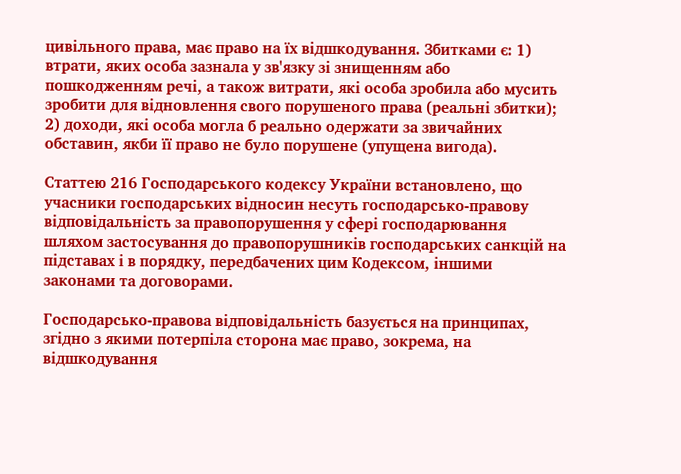цивільного права, має право на їх відшкодування. Збитками є: 1) втрати, яких особа зазнала у зв'язку зі знищенням або пошкодженням речі, а також витрати, які особа зробила або мусить зробити для відновлення свого порушеного права (реальні збитки); 2) доходи, які особа могла б реально одержати за звичайних обставин, якби її право не було порушене (упущена вигода).

Статтею 216 Господарського кодексу України встановлено, що учасники господарських відносин несуть господарсько-правову відповідальність за правопорушення у сфері господарювання шляхом застосування до правопорушників господарських санкцій на підставах і в порядку, передбачених цим Кодексом, іншими законами та договорами.

Господарсько-правова відповідальність базується на принципах, згідно з якими потерпіла сторона має право, зокрема, на відшкодування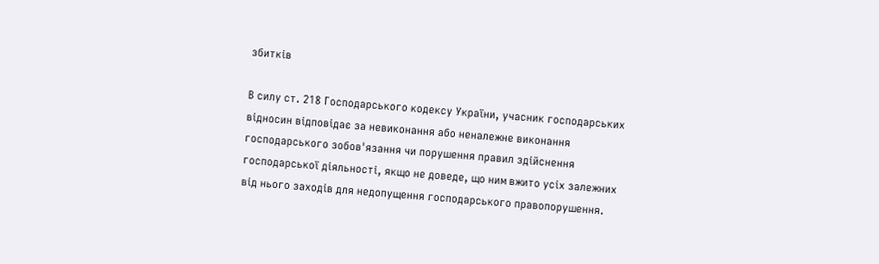збитків

В силу ст. 218 Господарського кодексу України, учасник господарських відносин відповідає за невиконання або неналежне виконання господарського зобов'язання чи порушення правил здійснення господарської діяльності, якщо не доведе, що ним вжито усіх залежних від нього заходів для недопущення господарського правопорушення.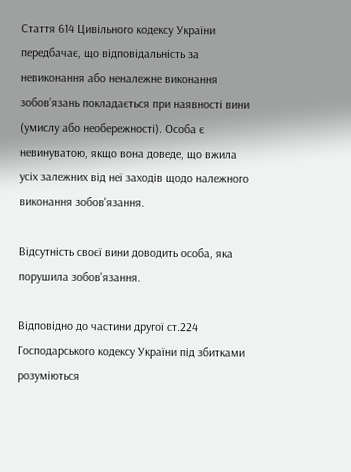Стаття 614 Цивільного кодексу України передбачає, що відповідальність за невиконання або неналежне виконання зобов’язань покладається при наявності вини (умислу або необережності). Особа є невинуватою, якщо вона доведе, що вжила усіх залежних від неї заходів щодо належного виконання зобов'язання.

Відсутність своєї вини доводить особа, яка порушила зобов'язання.

Відповідно до частини другої ст.224 Господарського кодексу України під збитками розуміються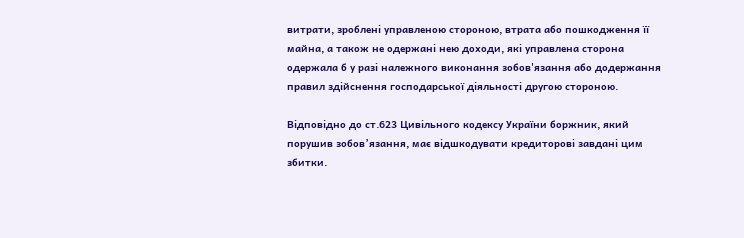витрати, зроблені управленою стороною, втрата або пошкодження її майна, а також не одержані нею доходи, які управлена сторона одержала б у разі належного виконання зобов'язання або додержання правил здійснення господарської діяльності другою стороною.

Відповідно до ст.623 Цивільного кодексу України боржник, який порушив зобов’язання, має відшкодувати кредиторові завдані цим збитки.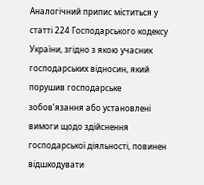Аналогічний припис міститься у статті 224 Господарського кодексу України, згідно з якою учасник господарських відносин, який порушив господарське зобов’язання або установлені вимоги щодо здійснення господарської діяльності, повинен відшкодувати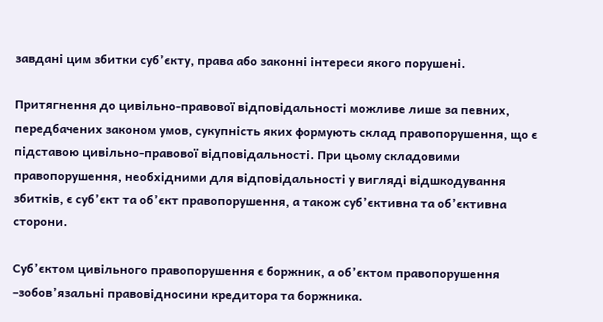завдані цим збитки суб’єкту, права або законні інтереси якого порушені.

Притягнення до цивільно-правової відповідальності можливе лише за певних, передбачених законом умов, сукупність яких формують склад правопорушення, що є підставою цивільно-правової відповідальності. При цьому складовими правопорушення, необхідними для відповідальності у вигляді відшкодування збитків, є суб’єкт та об’єкт правопорушення, а також суб’єктивна та об’єктивна сторони.

Суб’єктом цивільного правопорушення є боржник, а об’єктом правопорушення –зобов’язальні правовідносини кредитора та боржника.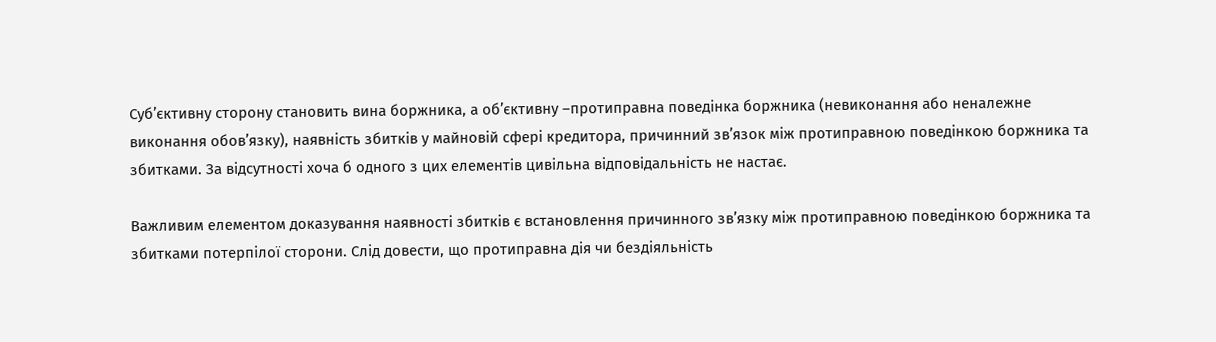Суб’єктивну сторону становить вина боржника, а об’єктивну –протиправна поведінка боржника (невиконання або неналежне виконання обов’язку), наявність збитків у майновій сфері кредитора, причинний зв’язок між протиправною поведінкою боржника та збитками. За відсутності хоча б одного з цих елементів цивільна відповідальність не настає.

Важливим елементом доказування наявності збитків є встановлення причинного зв’язку між протиправною поведінкою боржника та збитками потерпілої сторони. Слід довести, що протиправна дія чи бездіяльність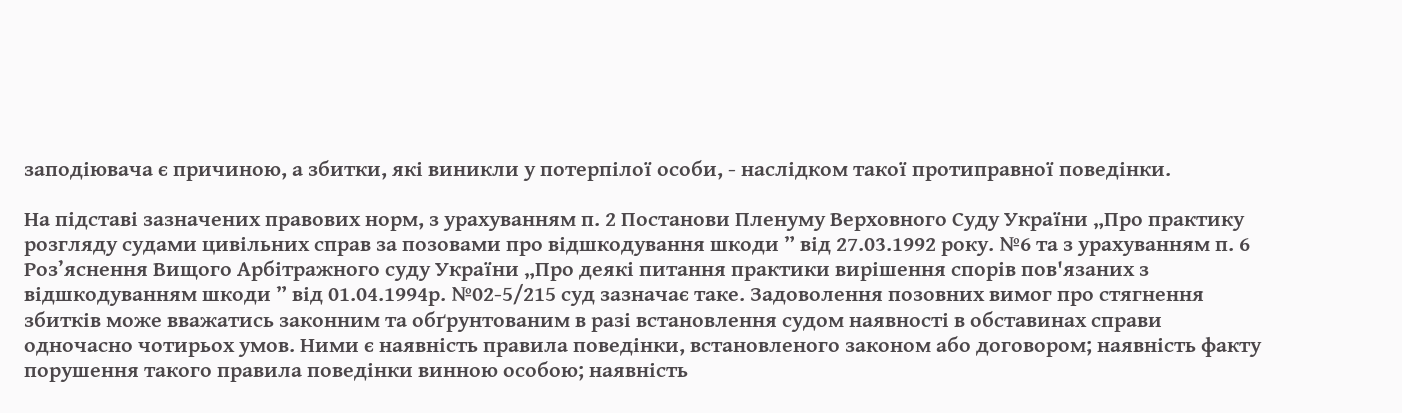заподіювача є причиною, а збитки, які виникли у потерпілої особи, - наслідком такої протиправної поведінки.

На підставі зазначених правових норм, з урахуванням п. 2 Постанови Пленуму Верховного Суду України „Про практику розгляду судами цивільних справ за позовами про відшкодування шкоди ” від 27.03.1992 року. №6 та з урахуванням п. 6 Роз’яснення Вищого Арбітражного суду України „Про деякі питання практики вирішення спорів пов'язаних з відшкодуванням шкоди ” від 01.04.1994р. №02-5/215 суд зазначає таке. Задоволення позовних вимог про стягнення збитків може вважатись законним та обґрунтованим в разі встановлення судом наявності в обставинах справи одночасно чотирьох умов. Ними є наявність правила поведінки, встановленого законом або договором; наявність факту порушення такого правила поведінки винною особою; наявність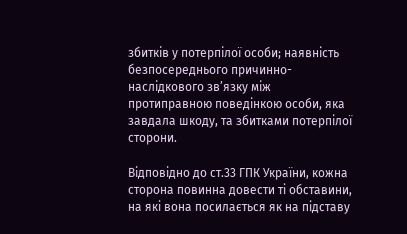збитків у потерпілої особи; наявність безпосереднього причинно-наслідкового зв’язку між протиправною поведінкою особи, яка завдала шкоду, та збитками потерпілої сторони.

Відповідно до ст.33 ГПК України, кожна сторона повинна довести ті обставини, на які вона посилається як на підставу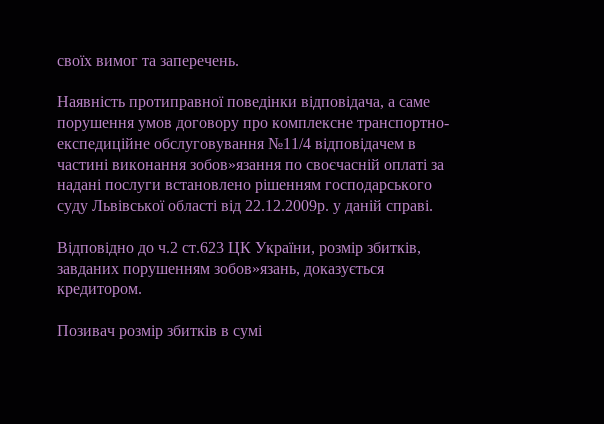своїх вимог та заперечень.

Наявність протиправної поведінки відповідача, а саме порушення умов договору про комплексне транспортно-експедиційне обслуговування №11/4 відповідачем в частині виконання зобов»язання по своєчасній оплаті за надані послуги встановлено рішенням господарського суду Львівської області від 22.12.2009р. у даній справі.

Відповідно до ч.2 ст.623 ЦК України, розмір збитків, завданих порушенням зобов»язань, доказується кредитором.

Позивач розмір збитків в сумі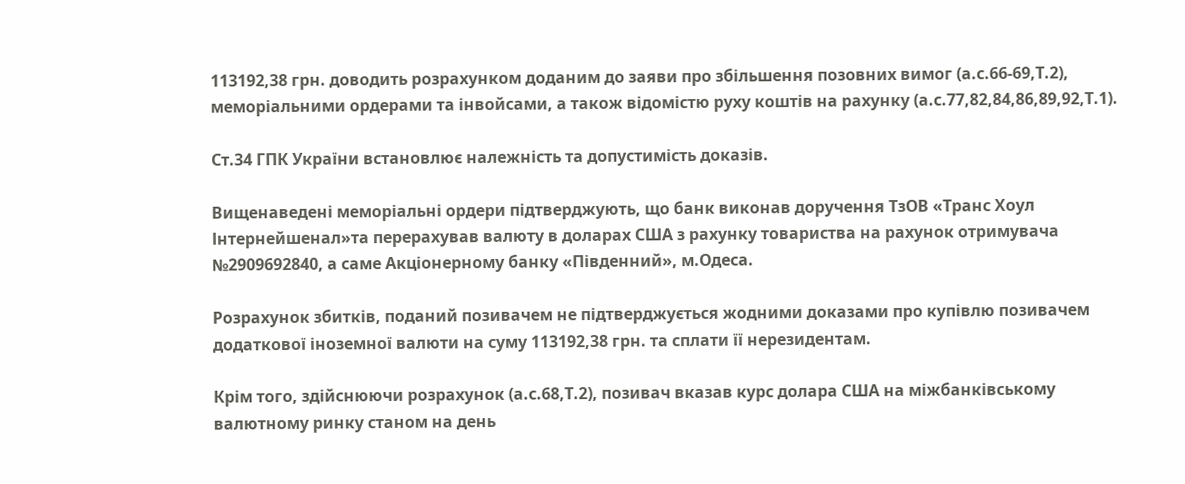113192,38 грн. доводить розрахунком доданим до заяви про збільшення позовних вимог (а.с.66-69,Т.2), меморіальними ордерами та інвойсами, а також відомістю руху коштів на рахунку (а.с.77,82,84,86,89,92,Т.1).

Ст.34 ГПК України встановлює належність та допустимість доказів.

Вищенаведені меморіальні ордери підтверджують, що банк виконав доручення ТзОВ «Транс Хоул Інтернейшенал»та перерахував валюту в доларах США з рахунку товариства на рахунок отримувача №2909692840, а саме Акціонерному банку «Південний», м.Одеса.

Розрахунок збитків, поданий позивачем не підтверджується жодними доказами про купівлю позивачем додаткової іноземної валюти на суму 113192,38 грн. та сплати її нерезидентам.

Крім того, здійснюючи розрахунок (а.с.68,Т.2), позивач вказав курс долара США на міжбанківському валютному ринку станом на день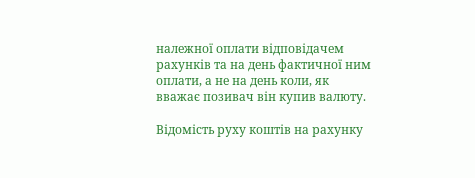належної оплати відповідачем рахунків та на день фактичної ним оплати, а не на день коли, як вважає позивач він купив валюту.

Відомість руху коштів на рахунку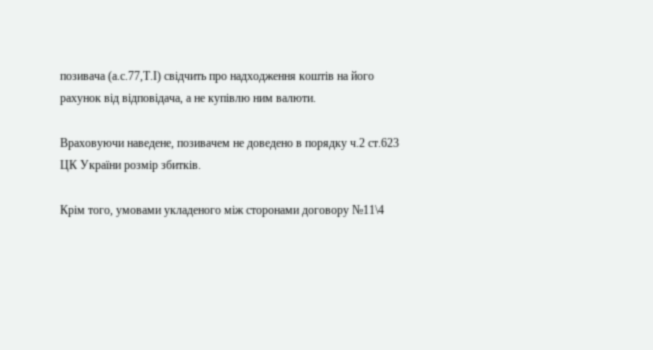позивача (а.с.77,Т.І) свідчить про надходження коштів на його рахунок від відповідача, а не купівлю ним валюти.

Враховуючи наведене, позивачем не доведено в порядку ч.2 ст.623 ЦК України розмір збитків.

Крім того, умовами укладеного між сторонами договору №11\4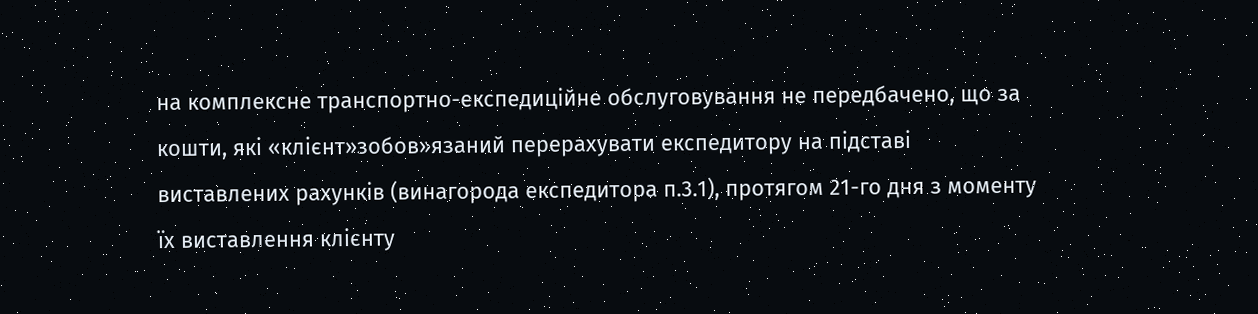на комплексне транспортно-експедиційне обслуговування не передбачено, що за кошти, які «клієнт»зобов»язаний перерахувати експедитору на підставі виставлених рахунків (винагорода експедитора п.3.1), протягом 21-го дня з моменту їх виставлення клієнту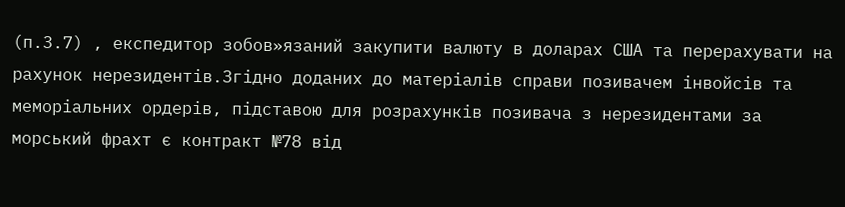(п.3.7) , експедитор зобов»язаний закупити валюту в доларах США та перерахувати на рахунок нерезидентів.Згідно доданих до матеріалів справи позивачем інвойсів та меморіальних ордерів, підставою для розрахунків позивача з нерезидентами за морський фрахт є контракт №78 від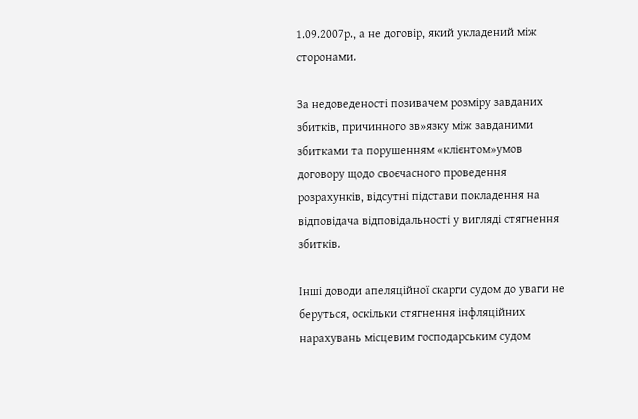1.09.2007р., а не договір, який укладений між сторонами.

За недоведеності позивачем розміру завданих збитків, причинного зв»язку між завданими збитками та порушенням «клієнтом»умов договору щодо своєчасного проведення розрахунків, відсутні підстави покладення на відповідача відповідальності у вигляді стягнення збитків.

Інші доводи апеляційної скарги судом до уваги не беруться, оскільки стягнення інфляційних нарахувань місцевим господарським судом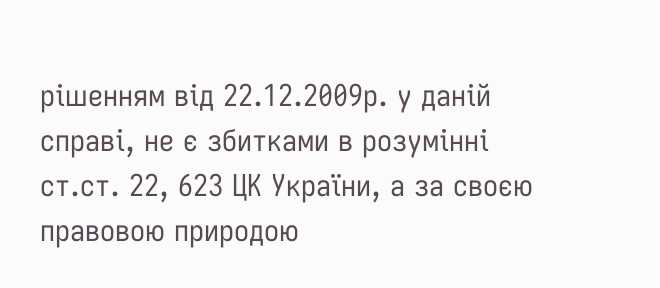рішенням від 22.12.2009р. у даній справі, не є збитками в розумінні ст.ст. 22, 623 ЦК України, а за своєю правовою природою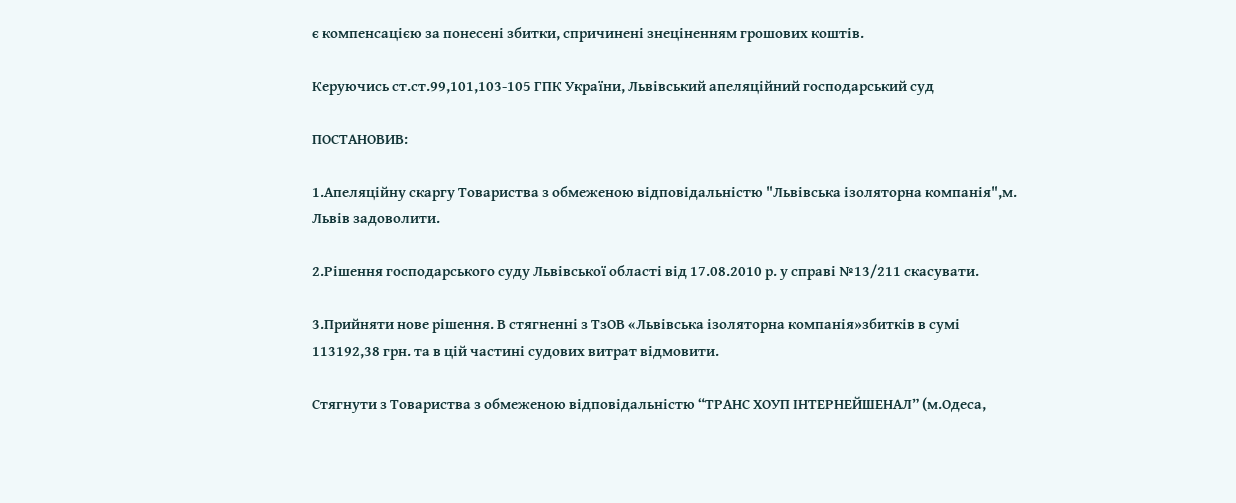є компенсацією за понесені збитки, спричинені знеціненням грошових коштів.

Керуючись ст.ст.99,101,103-105 ГПК України, Львівський апеляційний господарський суд

ПОСТАНОВИВ:

1.Апеляційну скаргу Товариства з обмеженою відповідальністю "Львівська ізоляторна компанія",м. Львів задоволити.

2.Рішення господарського суду Львівської області від 17.08.2010 р. у справі №13/211 скасувати.

3.Прийняти нове рішення. В стягненні з ТзОВ «Львівська ізоляторна компанія»збитків в сумі 113192,38 грн. та в цій частині судових витрат відмовити.

Стягнути з Товариства з обмеженою відповідальністю “ТРАНС ХОУП ІНТЕРНЕЙШЕНАЛ” (м.Одеса,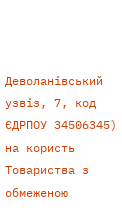Деволанівський узвіз, 7, код ЄДРПОУ 34506345) на користь Товариства з обмеженою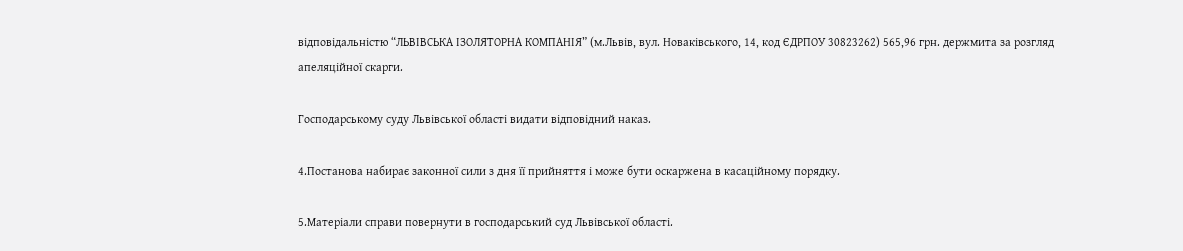відповідальністю “ЛЬВІВСЬКА ІЗОЛЯТОРНА КОМПАНІЯ” (м.Львів, вул. Новаківського, 14, код ЄДРПОУ 30823262) 565,96 грн. держмита за розгляд апеляційної скарги.

Господарському суду Львівської області видати відповідний наказ.

4.Постанова набирає законної сили з дня її прийняття і може бути оскаржена в касаційному порядку.

5.Матеріали справи повернути в господарський суд Львівської області.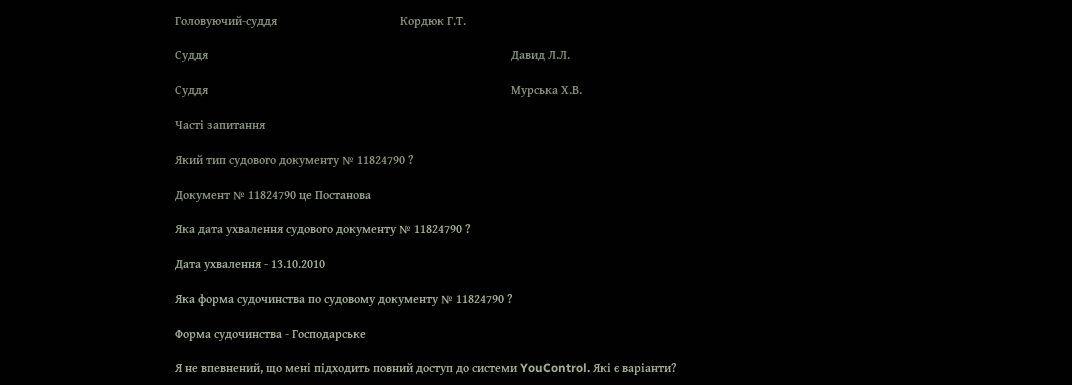Головуючий-суддя                                         Кордюк Г.Т.

Суддя                                                                                                     Давид Л.Л.

Суддя                                                                                                     Мурська Х.В.

Часті запитання

Який тип судового документу № 11824790 ?

Документ № 11824790 це Постанова

Яка дата ухвалення судового документу № 11824790 ?

Дата ухвалення - 13.10.2010

Яка форма судочинства по судовому документу № 11824790 ?

Форма судочинства - Господарське

Я не впевнений, що мені підходить повний доступ до системи YouControl. Які є варіанти?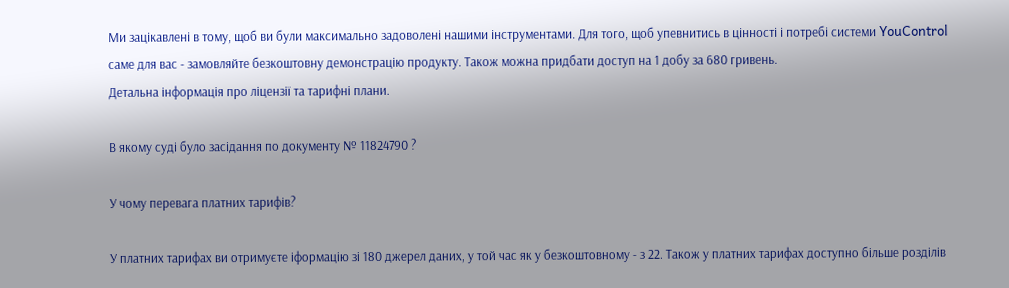Ми зацікавлені в тому, щоб ви були максимально задоволені нашими інструментами. Для того, щоб упевнитись в цінності і потребі системи YouControl саме для вас - замовляйте безкоштовну демонстрацію продукту. Також можна придбати доступ на 1 добу за 680 гривень.
Детальна інформація про ліцензії та тарифні плани.

В якому cуді було засідання по документу № 11824790 ?

У чому перевага платних тарифів?

У платних тарифах ви отримуєте іформацію зі 180 джерел даних, у той час як у безкоштовному - з 22. Також у платних тарифах доступно більше розділів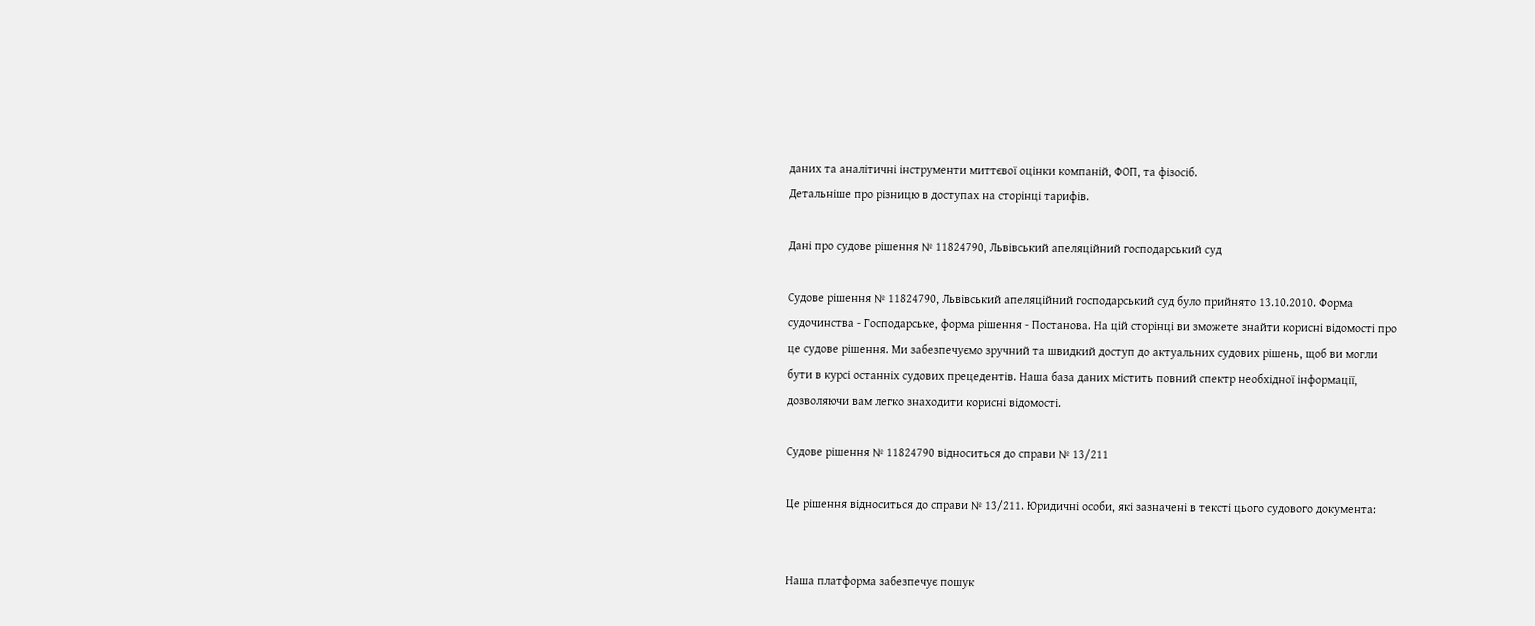даних та аналітичні інструменти миттєвої оцінки компаній, ФОП, та фізосіб.
Детальніше про різницю в доступах на сторінці тарифів.

Дані про судове рішення № 11824790, Львівський апеляційний господарський суд

Судове рішення № 11824790, Львівський апеляційний господарський суд було прийнято 13.10.2010. Форма судочинства - Господарське, форма рішення - Постанова. На цій сторінці ви зможете знайти корисні відомості про це судове рішення. Ми забезпечуємо зручний та швидкий доступ до актуальних судових рішень, щоб ви могли бути в курсі останніх судових прецедентів. Наша база даних містить повний спектр необхідної інформації, дозволяючи вам легко знаходити корисні відомості.

Судове рішення № 11824790 відноситься до справи № 13/211

Це рішення відноситься до справи № 13/211. Юридичні особи, які зазначені в тексті цього судового документа:


Наша платформа забезпечує пошук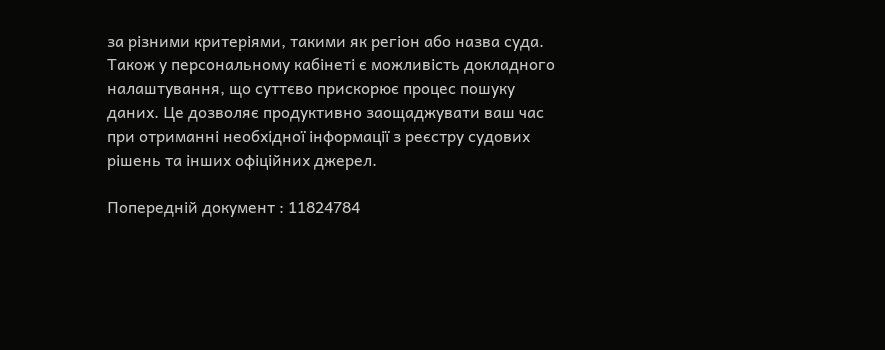за різними критеріями, такими як регіон або назва суда. Також у персональному кабінеті є можливість докладного налаштування, що суттєво прискорює процес пошуку даних. Це дозволяє продуктивно заощаджувати ваш час при отриманні необхідної інформації з реєстру судових рішень та інших офіційних джерел.

Попередній документ : 11824784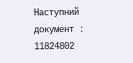Наступний документ : 11824802